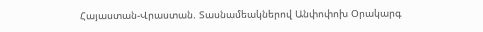Հայաստան-Վրաստան. Տասնամեակներով Անփոփոխ Օրակարգ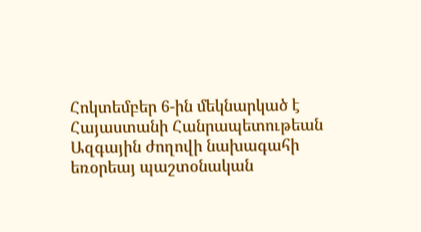Հոկտեմբեր 6-ին մեկնարկած է Հայաստանի Հանրապետութեան Ազգային ժողովի նախագահի եռօրեայ պաշտօնական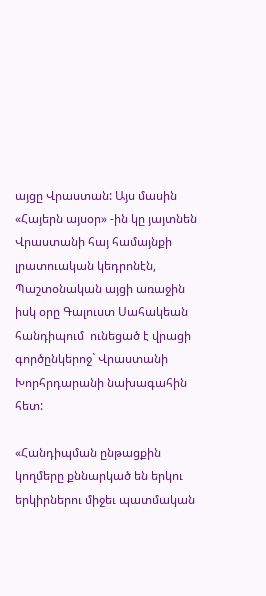այցը Վրաստան: Այս մասին  «Հայերն այսօր» -ին կը յայտնեն Վրաստանի հայ համայնքի լրատուական կեդրոնէն, Պաշտօնական այցի առաջին իսկ օրը Գալուստ Սահակեան հանդիպում  ունեցած է վրացի գործընկերոջ` Վրաստանի Խորհրդարանի նախագահին հետ:

«Հանդիպման ընթացքին կողմերը քննարկած են երկու երկիրներու միջեւ պատմական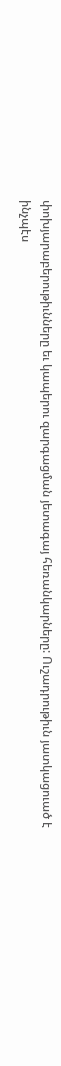փոխյարաբերութիւնները եւ կապերու զարգացման յետագայ հեռանկարները: Ուշադրութիւն յատկացուած է ինչպէս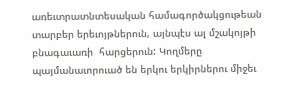առեւտրատնտեսական համագործակցութեան տարբեր երեւոյթներուն, այնպէս ալ մշակոյթի բնագաւառի  հարցերուն: Կողմերը պայմանաւորուած են երկու երկիրներու միջեւ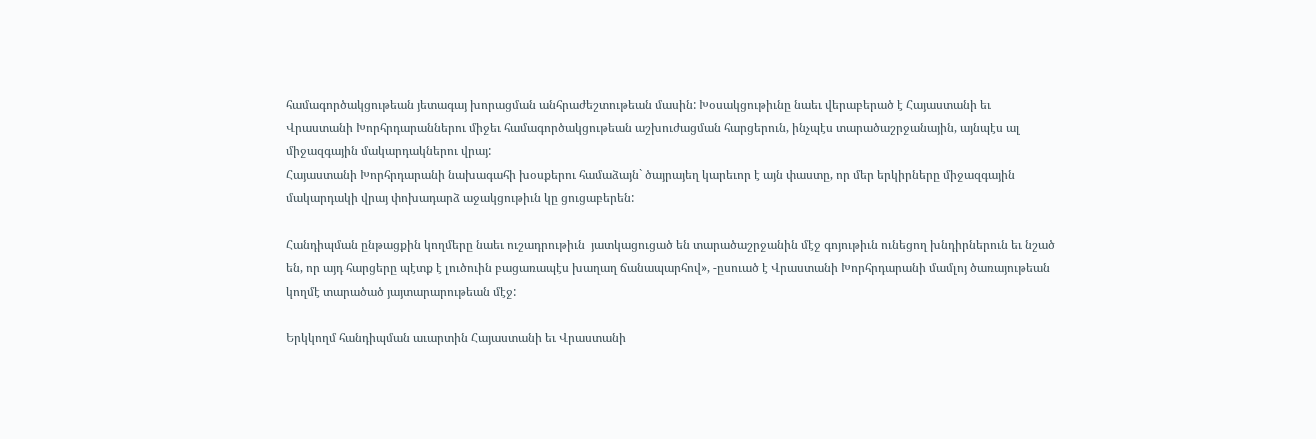համագործակցութեան յետագայ խորացման անհրաժեշտութեան մասին: Խօսակցութիւնը նաեւ վերաբերած է Հայաստանի եւ Վրաստանի Խորհրդարաններու միջեւ համագործակցութեան աշխուժացման հարցերուն, ինչպէս տարածաշրջանային, այնպէս ալ միջազգային մակարդակներու վրայ:
Հայաստանի Խորհրդարանի նախագահի խօսքերու համաձայն` ծայրայեղ կարեւոր է այն փաստը, որ մեր երկիրները միջազգային մակարդակի վրայ փոխադարձ աջակցութիւն կը ցուցաբերեն:

Հանդիպման ընթացքին կողմերը նաեւ ուշադրութիւն  յատկացուցած են տարածաշրջանին մէջ գոյութիւն ունեցող խնդիրներուն եւ նշած են, որ այդ հարցերը պէտք է լուծուին բացառապէս խաղաղ ճանապարհով», -ըսուած է Վրաստանի Խորհրդարանի մամլոյ ծառայութեան  կողմէ տարածած յայտարարութեան մէջ:

Երկկողմ հանդիպման աւարտին Հայաստանի եւ Վրաստանի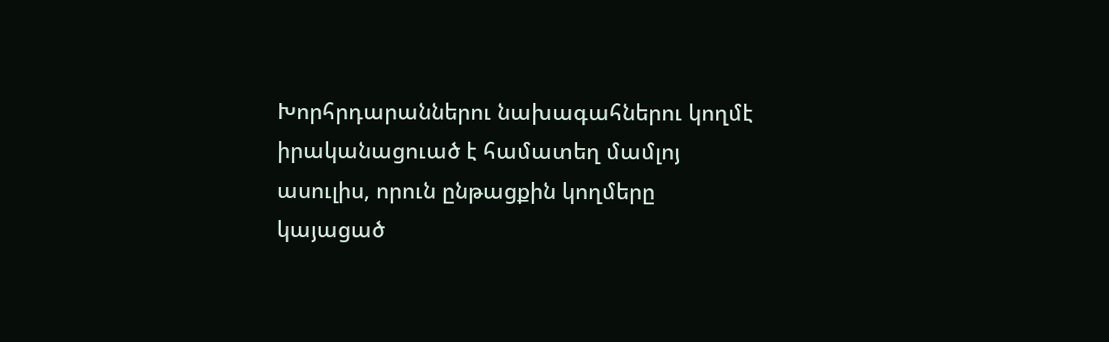Խորհրդարաններու նախագահներու կողմէ իրականացուած է համատեղ մամլոյ ասուլիս, որուն ընթացքին կողմերը կայացած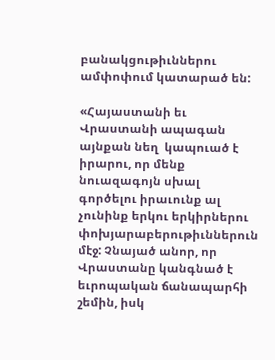բանակցութիւններու ամփոփում կատարած են:

«Հայաստանի եւ Վրաստանի ապագան այնքան նեղ  կապուած է իրարու, որ մենք նուազագոյն սխալ գործելու իրաւունք ալ չունինք երկու երկիրներու փոխյարաբերութիւններուն մէջ: Չնայած անոր, որ Վրաստանը կանգնած է եւրոպական ճանապարհի շեմին, իսկ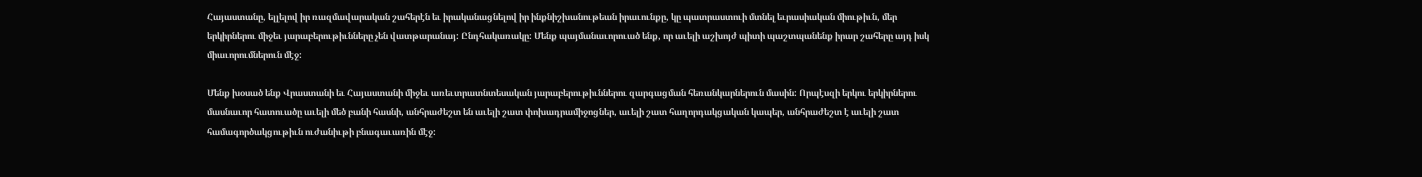Հայաստանը, ելլելով իր ռազմավարական շահերէն եւ իրականացնելով իր ինքնիշխանութեան իրաւունքը, կը պատրաստուի մտնել եւրասիական միութիւն, մեր երկիրներու միջեւ յարաբերութիւնները չեն վատթարանայ: Ընդհակառակը: Մենք պայմանաւորուած ենք, որ աւելի աշխոյժ պիտի պաշտպանենք իրար շահերը այդ իսկ միաւորումներուն մէջ:

Մենք խօսած ենք Վրաստանի եւ Հայաստանի միջեւ առեւտրատնտեսական յարաբերութիւններու զարգացման հեռանկարներուն մասին: Որպէսզի երկու երկիրներու մասնաւոր հատուածը աւելի մեծ բանի հասնի, անհրաժեշտ են աւելի շատ փոխադրամիջոցներ, աւելի շատ հաղորդակցական կապեր, անհրաժեշտ է աւելի շատ համագործակցութիւն ուժանիւթի բնագաւառին մէջ: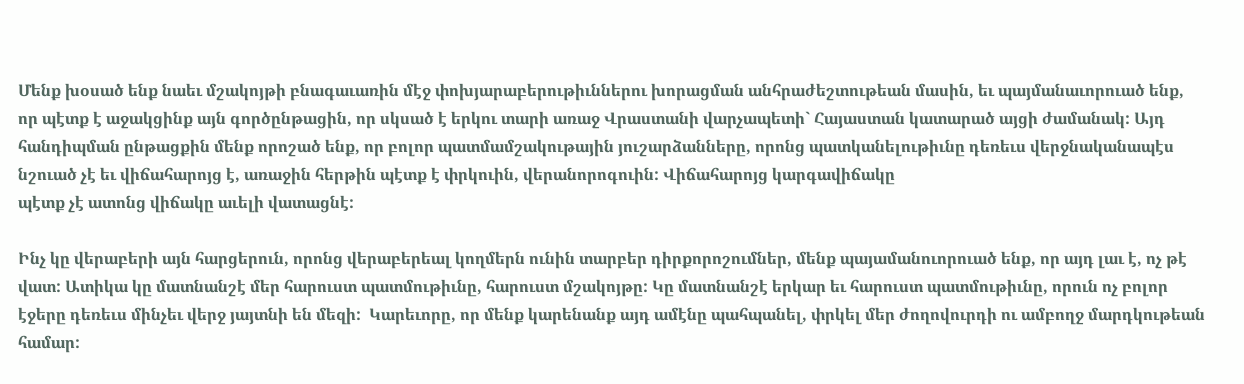Մենք խօսած ենք նաեւ մշակոյթի բնագաւառին մէջ փոխյարաբերութիւններու խորացման անհրաժեշտութեան մասին, եւ պայմանաւորուած ենք, որ պէտք է աջակցինք այն գործընթացին, որ սկսած է երկու տարի առաջ Վրաստանի վարչապետի` Հայաստան կատարած այցի ժամանակ: Այդ հանդիպման ընթացքին մենք որոշած ենք, որ բոլոր պատմամշակութային յուշարձանները, որոնց պատկանելութիւնը դեռեւս վերջնականապէս նշուած չէ եւ վիճահարոյց է, առաջին հերթին պէտք է փրկուին, վերանորոգուին: Վիճահարոյց կարգավիճակը
պէտք չէ ատոնց վիճակը աւելի վատացնէ:

Ինչ կը վերաբերի այն հարցերուն, որոնց վերաբերեալ կողմերն ունին տարբեր դիրքորոշումներ, մենք պայամանուորուած ենք, որ այդ լաւ է, ոչ թէ վատ: Ատիկա կը մատնանշէ մեր հարուստ պատմութիւնը, հարուստ մշակոյթը: Կը մատնանշէ երկար եւ հարուստ պատմութիւնը, որուն ոչ բոլոր էջերը դեռեւս մինչեւ վերջ յայտնի են մեզի:  Կարեւորը, որ մենք կարենանք այդ ամէնը պահպանել, փրկել մեր ժողովուրդի ու ամբողջ մարդկութեան համար: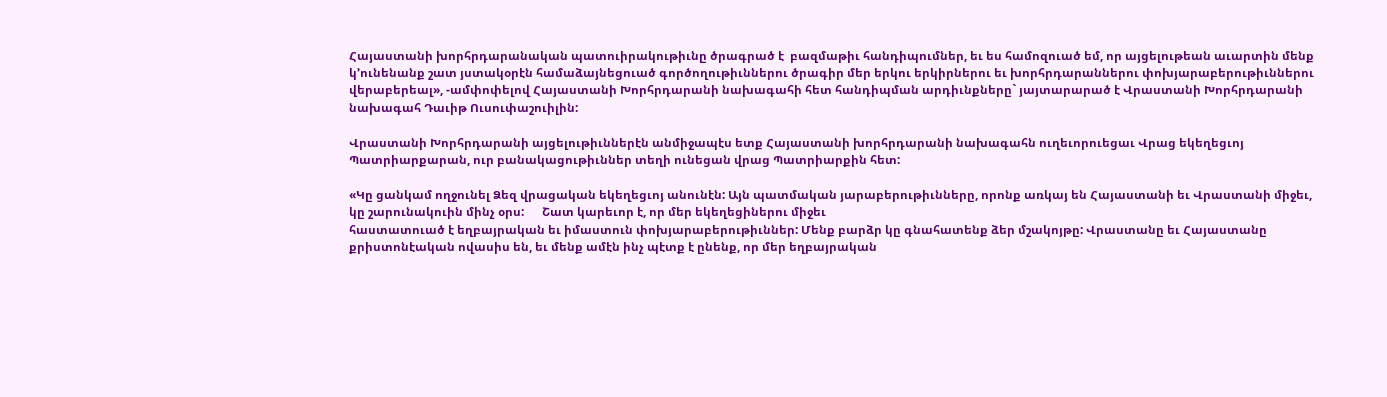Հայաստանի խորհրդարանական պատուիրակութիւնը ծրագրած է  բազմաթիւ հանդիպումներ, եւ ես համոզուած եմ, որ այցելութեան աւարտին մենք կ’ունենանք շատ յստակօրէն համաձայնեցուած գործողութիւններու ծրագիր մեր երկու երկիրներու եւ խորհրդարաններու փոխյարաբերութիւններու վերաբերեալ», -ամփոփելով Հայաստանի Խորհրդարանի նախագահի հետ հանդիպման արդիւնքները` յայտարարած է Վրաստանի Խորհրդարանի նախագահ Դաւիթ Ուսուփաշուիլին:

Վրաստանի Խորհրդարանի այցելութիւններէն անմիջապէս ետք Հայաստանի խորհրդարանի նախագահն ուղեւորուեցաւ Վրաց եկեղեցւոյ Պատրիարքարան, ուր բանակացութիւններ տեղի ունեցան վրաց Պատրիարքին հետ:

«Կը ցանկամ ողջունել Ձեզ վրացական եկեղեցւոյ անունէն: Այն պատմական յարաբերութիւնները, որոնք առկայ են Հայաստանի եւ Վրաստանի միջեւ, կը շարունակուին մինչ օրս:      Շատ կարեւոր է, որ մեր եկեղեցիներու միջեւ
հաստատուած է եղբայրական եւ իմաստուն փոխյարաբերութիւններ: Մենք բարձր կը գնահատենք ձեր մշակոյթը: Վրաստանը եւ Հայաստանը քրիստոնէական ովասիս են, եւ մենք ամէն ինչ պէտք է ընենք, որ մեր եղբայրական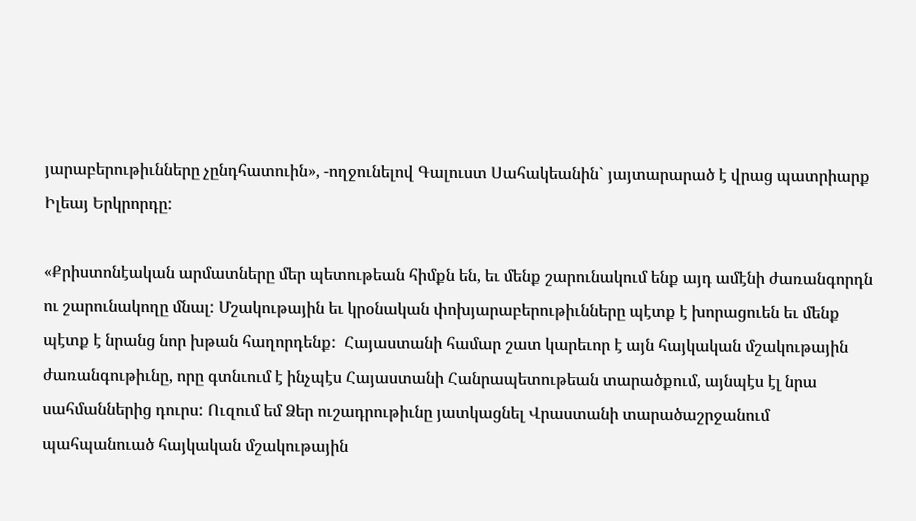յարաբերութիւնները չընդհատուին», -ողջունելով Գալուստ Սահակեանին` յայտարարած է վրաց պատրիարք Իլեայ Երկրորդը:

«Քրիստոնէական արմատները մեր պետութեան հիմքն են, եւ մենք շարունակում ենք այդ ամէնի ժառանգորդն ու շարունակողը մնալ: Մշակութային եւ կրօնական փոխյարաբերութիւնները պէտք է խորացուեն եւ մենք պէտք է նրանց նոր խթան հաղորդենք:  Հայաստանի համար շատ կարեւոր է այն հայկական մշակութային ժառանգութիւնը, որը գտնւում է ինչպէս Հայաստանի Հանրապետութեան տարածքում, այնպէս էլ նրա սահմաններից դուրս: Ուզում եմ Ձեր ուշադրութիւնը յատկացնել Վրաստանի տարածաշրջանում պահպանուած հայկական մշակութային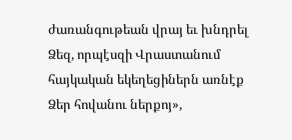ժառանգութեան վրայ եւ խնդրել Ձեզ, որպէսզի Վրաստանում հայկական եկեղեցիներն առնէք Ձեր հովանու ներքոյ»,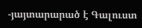-յայտարարած է Գալուստ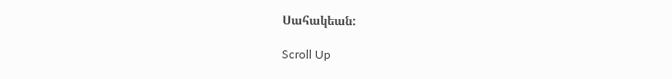Սահակեան:

Scroll Up